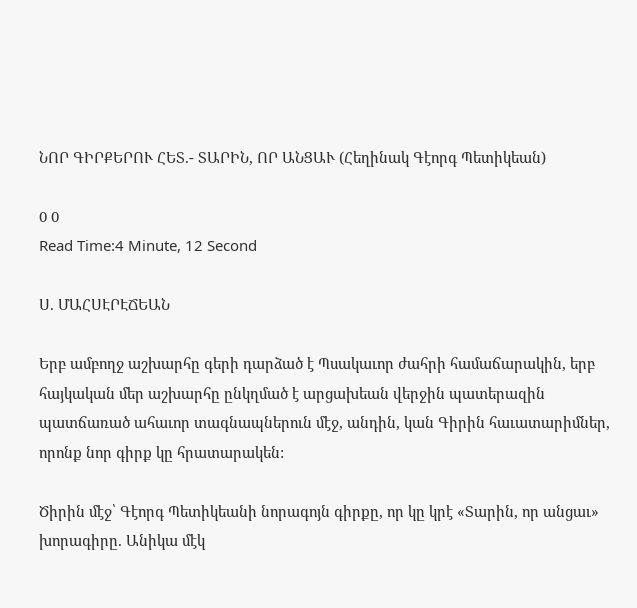ՆՈՐ ԳԻՐՔԵՐՈՒ ՀԵՏ.- ՏԱՐԻՆ, ՈՐ ԱՆՑԱՒ (Հեղինակ Գէորգ Պետիկեան)

0 0
Read Time:4 Minute, 12 Second

Ս. ՄԱՀՍԷՐԷՃԵԱՆ

Երբ ամբողջ աշխարհը գերի դարձած է Պսակաւոր ժահրի համաճարակին, երբ հայկական մեր աշխարհը ընկղմած է արցախեան վերջին պատերազին պատճառած ահաւոր տագնապներուն մէջ, անդին, կան Գիրին հաւատարիմներ, որոնք նոր գիրք կը հրատարակեն:

Ծիրին մէջ՝ Գէորգ Պետիկեանի նորագոյն գիրքը, որ կը կրէ «Տարին, որ անցաւ» խորագիրը. Անիկա մէկ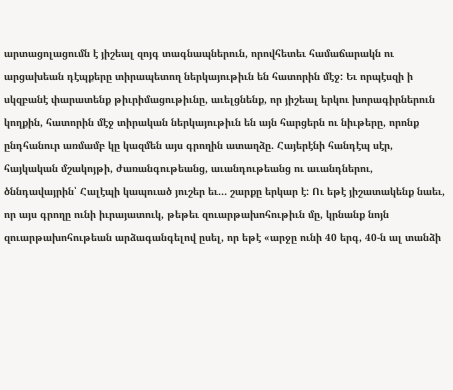արտացոլացումն է յիշեալ զոյգ տագնապներուն, որովհետեւ համաճարակն ու արցախեան դէպքերը տիրապետող ներկայութիւն են հատորին մէջ: Եւ որպէսզի ի սկզբանէ փարատենք թիւրիմացութիւնը, աւելցնենք, որ յիշեալ երկու խորագիրներուն կողքին, հատորին մէջ տիրական ներկայութիւն են այն հարցերն ու նիւթերը, որոնք ընդհանուր առմամբ կը կազմեն այս գրողին ատաղձը. Հայերէնի հանդէպ սէր, հայկական մշակոյթի, ժառանգութեանց, աւանդութեանց ու աւանդներու, ծննդավայրին՝ Հալէպի կապուած յուշեր եւ… շարքը երկար է: Ու եթէ յիշատակենք նաեւ, որ այս գրողը ունի իւրայատուկ, թեթեւ զուարթախոհութիւն մը, կրնանք նոյն զուարթախոհութեան արձագանգելով ըսել, որ եթէ «արջը ունի 40 երգ, 40-ն ալ տանձի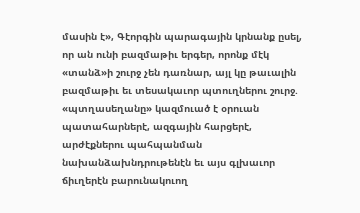մասին է», Գէորգին պարագային կրնանք ըսել, որ ան ունի բազմաթիւ երգեր, որոնք մէկ «տանձ»ի շուրջ չեն դառնար, այլ կը թաւալին բազմաթիւ եւ տեսակաւոր պտուղներու շուրջ. «պտղասեղանը» կազմուած է օրուան պատահարներէ, ազգային հարցերէ, արժէքներու պահպանման նախանձախնդրութենէն եւ այս գլխաւոր ճիւղերէն բարունակուող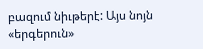բազում նիւթերէ: Այս նոյն «երգերուն»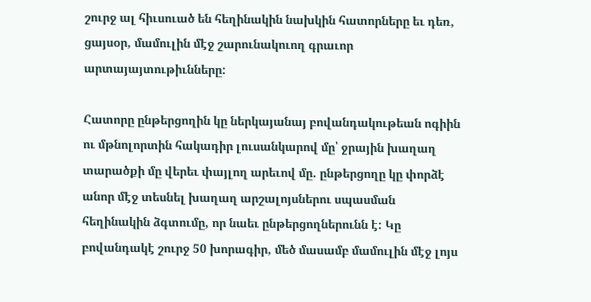շուրջ ալ հիւսուած են հեղինակին նախկին հատորները եւ դեռ, ցայսօր, մամուլին մէջ շարունակուող գրաւոր արտայայտութիւնները:

Հատորը ընթերցողին կը ներկայանայ բովանդակութեան ոգիին ու մթնոլորտին հակադիր լուսանկարով մը՝ ջրային խաղաղ տարածքի մը վերեւ փայլող արեւով մը. ընթերցողը կը փորձէ անոր մէջ տեսնել խաղաղ արշալոյսներու սպասման հեղինակին ձգտումը, որ նաեւ ընթերցողներունն է: Կը բովանդակէ շուրջ 50 խորագիր, մեծ մասամբ մամուլին մէջ լոյս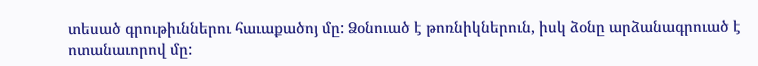տեսած գրութիւններու հաւաքածոյ մը: Ձօնուած է թոռնիկներուն, իսկ ձօնը արձանագրուած է ոտանաւորով մը: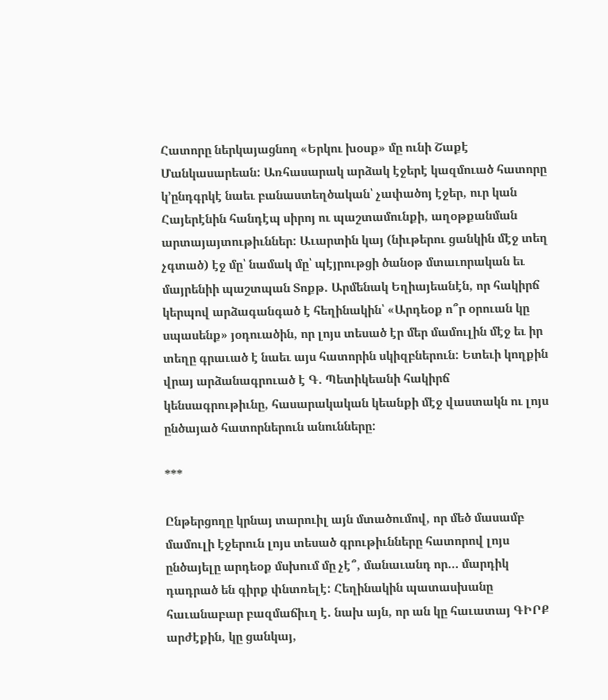Հատորը ներկայացնող «Երկու խօսք» մը ունի Շաքէ Մանկասարեան: Առհասարակ արձակ էջերէ կազմուած հատորը կ’ընդգրկէ նաեւ բանաստեղծական՝ չափածոյ էջեր, ուր կան Հայերէնին հանդէպ սիրոյ ու պաշտամունքի, աղօթքանման արտայայտութիւններ: Աւարտին կայ (նիւթերու ցանկին մէջ տեղ չգտած) էջ մը՝ նամակ մը՝ պէյրութցի ծանօթ մտաւորական եւ մայրենիի պաշտպան Տոքթ. Արմենակ Եղիայեանէն, որ հակիրճ կերպով արձագանգած է հեղինակին՝ «Արդեօք ո՞ր օրուան կը սպասենք» յօդուածին, որ լոյս տեսած էր մեր մամուլին մէջ եւ իր տեղը գրաւած է նաեւ այս հատորին սկիզբներուն: Ետեւի կողքին վրայ արձանագրուած է Գ. Պետիկեանի հակիրճ կենսագրութիւնը, հասարակական կեանքի մէջ վաստակն ու լոյս ընծայած հատորներուն անունները:

***

Ընթերցողը կրնայ տարուիլ այն մտածումով, որ մեծ մասամբ մամուլի էջերուն լոյս տեսած գրութիւնները հատորով լոյս ընծայելը արդեօք մսխում մը չէ՞, մանաւանդ որ… մարդիկ դադրած են գիրք փնտռելէ: Հեղինակին պատասխանը հաւանաբար բազմաճիւղ է. նախ այն, որ ան կը հաւատայ ԳԻՐՔ արժէքին, կը ցանկայ,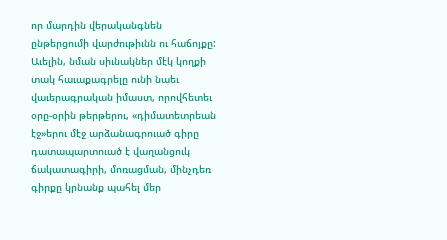որ մարդին վերականգնեն ընթերցումի վարժութիւնն ու հաճոյքը: Աւելին, նման սիւնակներ մէկ կողքի տակ հաւաքագրելը ունի նաեւ վաւերագրական իմաստ, որովհետեւ օրը-օրին թերթերու, «դիմատետրեան էջ»երու մէջ արձանագրուած գիրը դատապարտուած է վաղանցուկ ճակատագիրի, մոռացման, մինչդեռ գիրքը կրնանք պահել մեր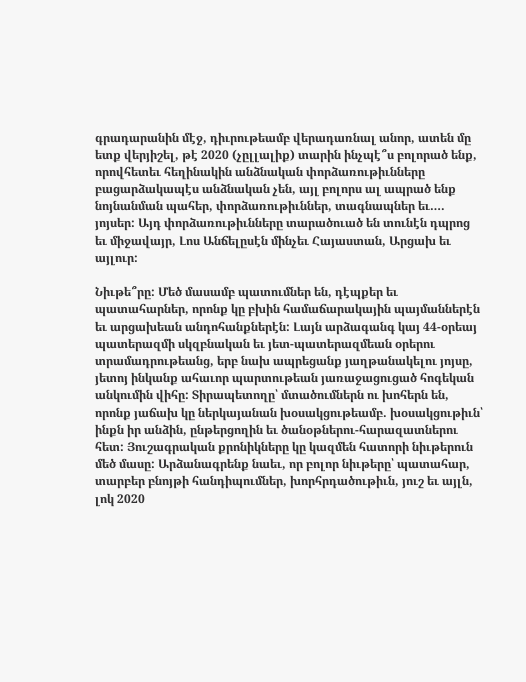գրադարանին մէջ, դիւրութեամբ վերադառնալ անոր, ատեն մը ետք վերյիշել, թէ 2020 (չըլլալիք) տարին ինչպէ՞ս բոլորած ենք, որովհետեւ հեղինակին անձնական փորձառութիւնները բացարձակապէս անձնական չեն, այլ բոլորս ալ ապրած ենք նոյնանման պահեր, փորձառութիւններ, տագնապներ եւ…. յոյսեր: Այդ փորձառութիւնները տարածուած են տունէն դպրոց եւ միջավայր, Լոս Անճելըսէն մինչեւ Հայաստան, Արցախ եւ այլուր:

Նիւթե՞րը: Մեծ մասամբ պատումներ են, դէպքեր եւ պատահարներ, որոնք կը բխին համաճարակային պայմաններէն եւ արցախեան անդոհանքներէն: Լայն արձագանգ կայ 44-օրեայ պատերազմի սկզբնական եւ յետ-պատերազմեան օրերու տրամադրութեանց, երբ նախ ապրեցանք յաղթանակելու յոյսը, յետոյ ինկանք ահաւոր պարտութեան յառաջացուցած հոգեկան անկումին վիհը: Տիրապետողը՝ մտածումներն ու խոհերն են, որոնք յաճախ կը ներկայանան խօսակցութեամբ. խօսակցութիւն՝ ինքն իր անձին, ընթերցողին եւ ծանօթներու-հարազատներու հետ: Յուշագրական քրոնիկները կը կազմեն հատորի նիւթերուն մեծ մասը: Արձանագրենք նաեւ, որ բոլոր նիւթերը՝ պատահար, տարբեր բնոյթի հանդիպումներ, խորհրդածութիւն, յուշ եւ այլն, լոկ 2020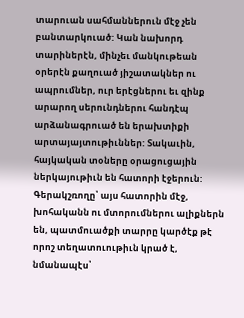տարուան սահմաններուն մէջ չեն բանտարկուած: Կան նախորդ տարիներէն, մինչեւ մանկութեան օրերէն քաղուած յիշատակներ ու ապրումներ, ուր երէցներու եւ զինք արարող սերունդներու հանդէպ արձանագրուած են երախտիքի արտայայտութիւններ: Տակաւին, հայկական տօները օրացուցային ներկայութիւն են հատորի էջերուն: Գերակշռողը՝ այս հատորին մէջ, խոհականն ու մտորումներու ալիքներն են, պատմուածքի տարրը կարծէք թէ որոշ տեղատուութիւն կրած է, նմանապէս՝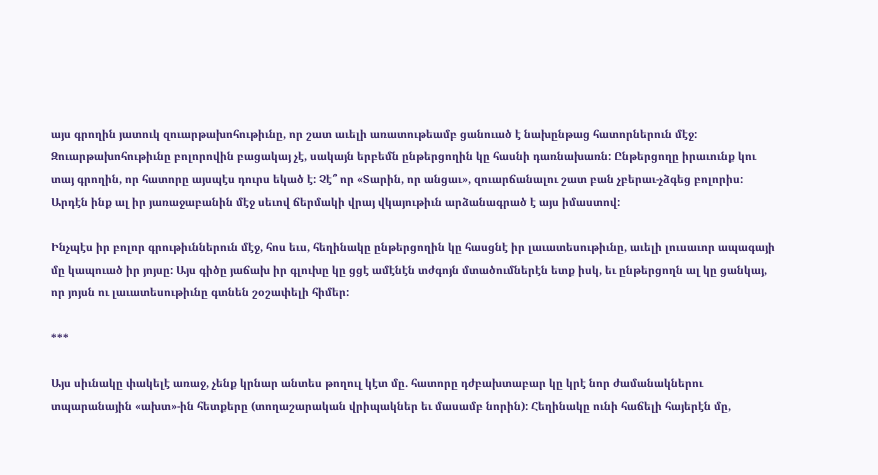այս գրողին յատուկ զուարթախոհութիւնը, որ շատ աւելի առատութեամբ ցանուած է նախընթաց հատորներուն մէջ: Զուարթախոհութիւնը բոլորովին բացակայ չէ, սակայն երբեմն ընթերցողին կը հասնի դառնախառն: Ընթերցողը իրաւունք կու տայ գրողին, որ հատորը այսպէս դուրս եկած է: Չէ՞ որ «Տարին, որ անցաւ», զուարճանալու շատ բան չբերաւ-չձգեց բոլորիս: Արդէն ինք ալ իր յառաջաբանին մէջ սեւով ճերմակի վրայ վկայութիւն արձանագրած է այս իմաստով:

Ինչպէս իր բոլոր գրութիւններուն մէջ, հոս եւս, հեղինակը ընթերցողին կը հասցնէ իր լաւատեսութիւնը, աւելի լուսաւոր ապագայի մը կապուած իր յոյսը: Այս գիծը յաճախ իր գլուխը կը ցցէ ամէնէն տժգոյն մտածումներէն ետք իսկ, եւ ընթերցողն ալ կը ցանկայ, որ յոյսն ու լաւատեսութիւնը գտնեն շօշափելի հիմեր:

***

Այս սիւնակը փակելէ առաջ, չենք կրնար անտես թողուլ կէտ մը. հատորը դժբախտաբար կը կրէ նոր ժամանակներու տպարանային «ախտ»-ին հետքերը (տողաշարական վրիպակներ եւ մասամբ նորին): Հեղինակը ունի հաճելի հայերէն մը,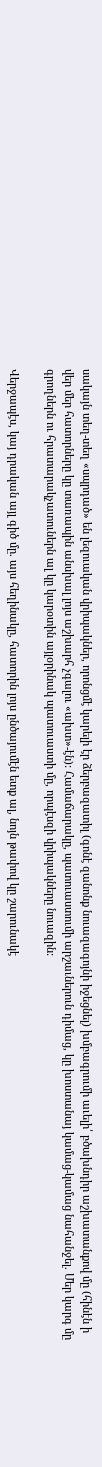սակայն տեղ-տեղ «սպրդած» են լեզուական վրիպակներ, որոնցմէ կարելի էր ձերբազատիլ (գոնէ զանոնք նուազագոյնի իջեցնել) խմբագրումի աւելի՛ բծախնդիր աշխատանքով մը (հինէն ի վեր մեր հատորները կը տառապին անսխալ լոյս աշխարհ չգալու «ախտ»-էն): Համաճարակը, պատուաստումի արշաւներուն դիմաց, կը խոստանայ կամաց-կամաց նահանջել. Մեր կարգ մը գրողներն ու հրատարակչատուներն ալ կը կարօտին այլօրինակ պատուաստի մը, որպէսզի վրիպակները նուազին:

Վերջապէս, կայ դրական այլ գիծ մը. այս հեղինակը, հատորին լոյս ընծայումէն ետք ալ, նոյն թափով կը շարունակէ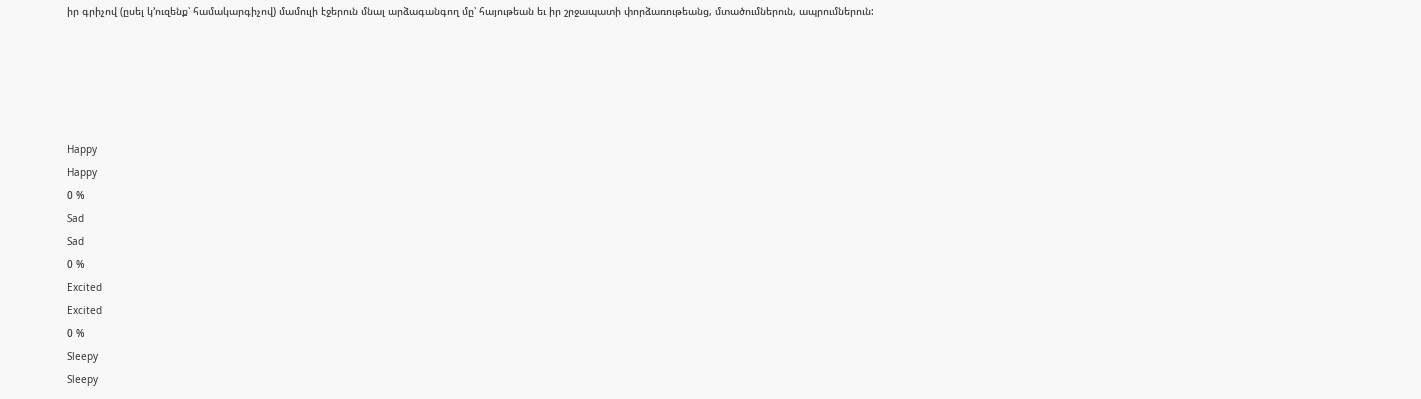իր գրիչով (ըսել կ’ուզենք՝ համակարգիչով) մամուլի էջերուն մնալ արձագանգող մը՝ հայութեան եւ իր շրջապատի փորձառութեանց, մտածումներուն, ապրումներուն:





Happy
Happy
0 %
Sad
Sad
0 %
Excited
Excited
0 %
Sleepy
Sleepy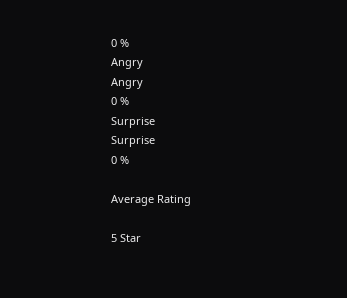0 %
Angry
Angry
0 %
Surprise
Surprise
0 %

Average Rating

5 Star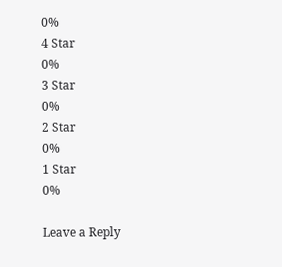0%
4 Star
0%
3 Star
0%
2 Star
0%
1 Star
0%

Leave a Reply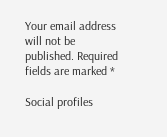Your email address will not be published. Required fields are marked *

Social profiles